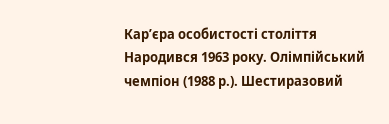Кар’єра особистості століття
Народився 1963 року. Олімпійський чемпіон (1988 р.). Шестиразовий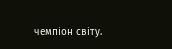чемпіон світу.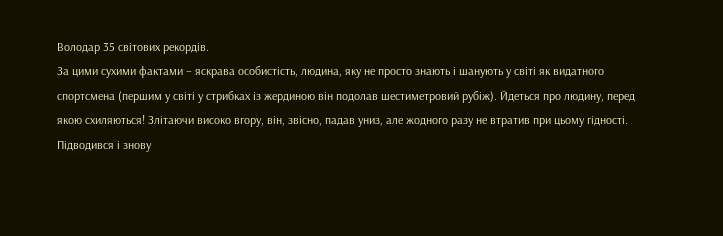Володар 35 світових рекордів.
За цими сухими фактами – яскрава особистість, людина, яку не просто знають і шанують у світі як видатного спортсмена (першим у світі у стрибках із жердиною він подолав шестиметровий рубіж). Йдеться про людину, перед якою схиляються! Злітаючи високо вгору, він, звісно, падав униз, але жодного разу не втратив при цьому гідності. Підводився і знову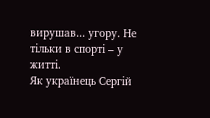вирушав... угору. Не тільки в спорті – у житті.
Як українець Сергій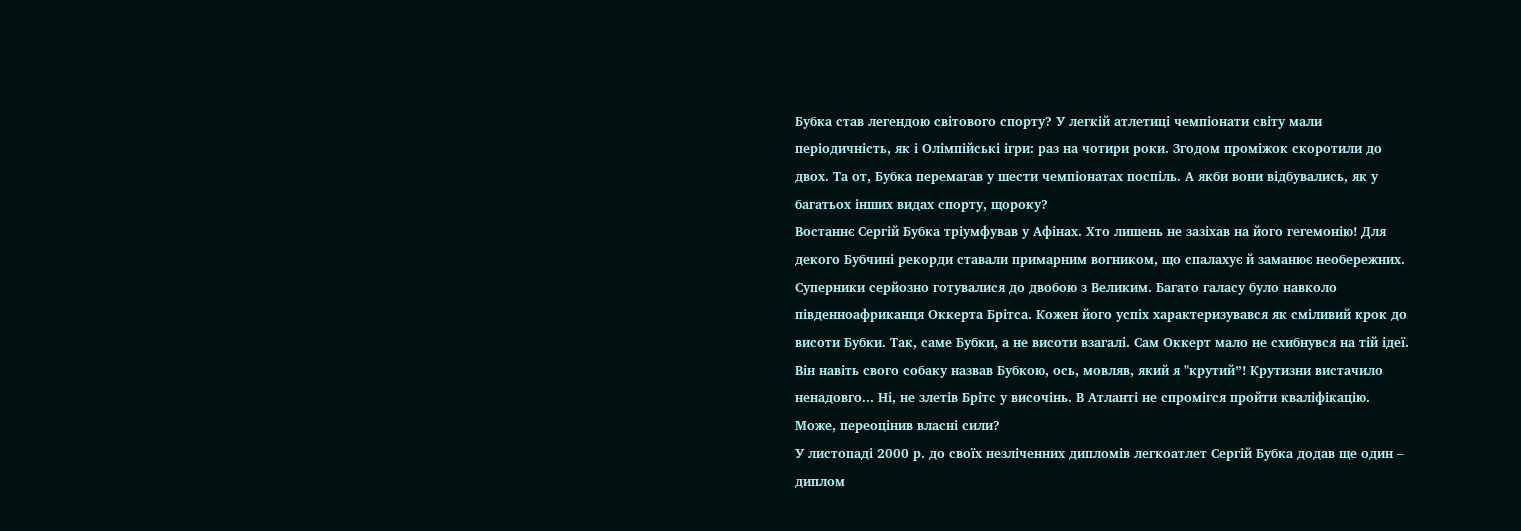Бубка став легендою світового спорту? У легкій атлетиці чемпіонати світу мали періодичність, як і Олімпійські ігри: раз на чотири роки. Згодом проміжок скоротили до двох. Та от, Бубка перемагав у шести чемпіонатах поспіль. А якби вони відбувались, як у багатьох інших видах спорту, щороку?
Востаннє Сергій Бубка тріумфував у Афінах. Хто лишень не зазіхав на його гегемонію! Для декого Бубчині рекорди ставали примарним вогником, що спалахує й заманює необережних. Суперники серйозно готувалися до двобою з Великим. Багато галасу було навколо південноафриканця Оккерта Брітса. Кожен його успіх характеризувався як сміливий крок до висоти Бубки. Так, саме Бубки, а не висоти взагалі. Сам Оккерт мало не схибнувся на тій ідеї. Він навіть свого собаку назвав Бубкою, ось, мовляв, який я "крутий”! Крутизни вистачило ненадовго... Ні, не злетів Брітс у височінь. В Атланті не спромігся пройти кваліфікацію. Може, переоцінив власні сили?
У листопаді 2000 р. до своїх незліченних дипломів легкоатлет Сергій Бубка додав ще один – диплом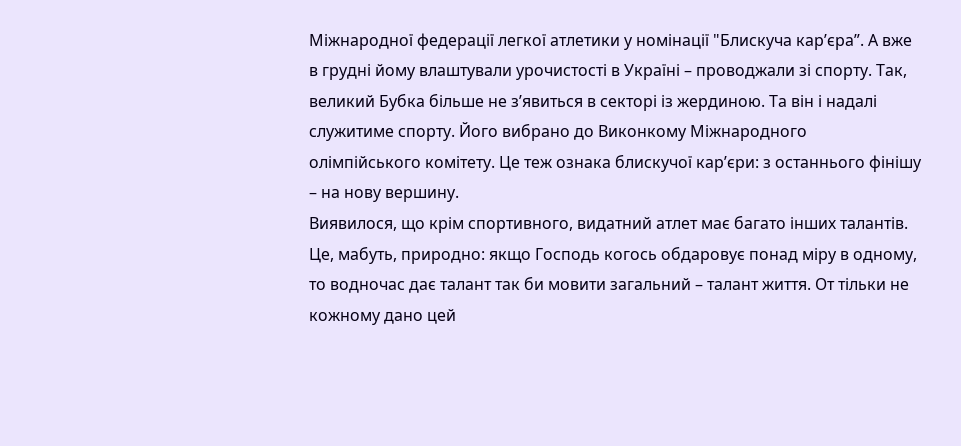Міжнародної федерації легкої атлетики у номінації "Блискуча кар’єра”. А вже в грудні йому влаштували урочистості в Україні – проводжали зі спорту. Так, великий Бубка більше не з’явиться в секторі із жердиною. Та він і надалі служитиме спорту. Його вибрано до Виконкому Міжнародного олімпійського комітету. Це теж ознака блискучої кар’єри: з останнього фінішу – на нову вершину.
Виявилося, що крім спортивного, видатний атлет має багато інших талантів. Це, мабуть, природно: якщо Господь когось обдаровує понад міру в одному, то водночас дає талант так би мовити загальний – талант життя. От тільки не кожному дано цей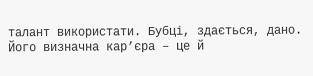талант використати. Бубці, здається, дано.
Його визначна кар’єра – це й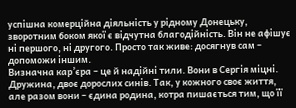успішна комерційна діяльність у рідному Донецьку, зворотним боком якої є відчутна благодійність. Він не афішує ні першого, ні другого. Просто так живе: досягнув сам – допоможи іншим.
Визначна кар’єра – це й надійні тили. Вони в Сергія міцні. Дружина, двоє дорослих синів. Так, у кожного своє життя, але разом вони – єдина родина, котра пишається тим, що її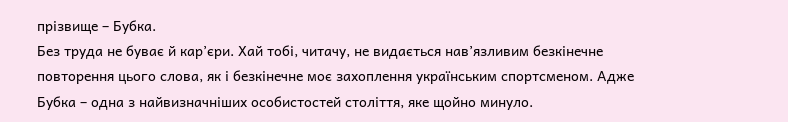прізвище – Бубка.
Без труда не буває й кар’єри. Хай тобі, читачу, не видається нав’язливим безкінечне повторення цього слова, як і безкінечне моє захоплення українським спортсменом. Адже Бубка – одна з найвизначніших особистостей століття, яке щойно минуло.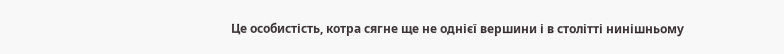Це особистість, котра сягне ще не однієї вершини і в столітті нинішньому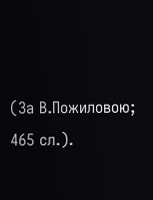(За В.Пожиловою; 465 сл.).